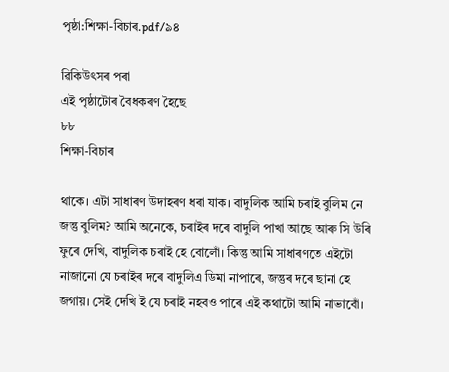পৃষ্ঠা:শিক্ষা-বিচাৰ.pdf/৯৪

ৱিকিউৎসৰ পৰা
এই পৃষ্ঠাটোৰ বৈধকৰণ হৈছে
৮৮
শিক্ষা-বিচাৰ

থাকে। এটা সাধাৰণ উদাহৰণ ধৰা যাক। বাদুলিক আমি চৰাই বুলিম নে জন্তু বুলিম? আমি অনেকে, চৰাইৰ দৰে বাদুলি পাখা আছে আৰু সি উৰি ফুৰে দেখি, বাদুলিক চৰাই হে বোলোঁ। কিন্তু আমি সাধাৰণতে এইটো নাজানো যে চৰাইৰ দৰে বাদুলিএ ডিমা নাপাৰে, জন্তুৰ দৰে ছানা হে জগায়। সেই দেখি ই যে চৰাই নহবও পাৰে এই কথাটো আমি নাভাবোঁ।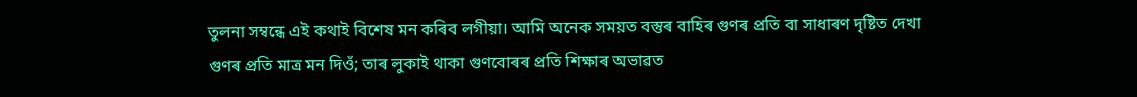তুলনা সম্বন্ধে এই কথাই বিশেষ মন কৰিব লগীয়া। আমি অনেক সময়ত বস্তুৰ বাহিৰ গুণৰ প্ৰতি বা সাধাৰণ দৃষ্টিত দেখা গুণৰ প্ৰতি মাত্ৰ মন দিওঁ; তাৰ লুকাই থাকা গুণবোৰৰ প্ৰতি শিক্ষাৰ অভাৱত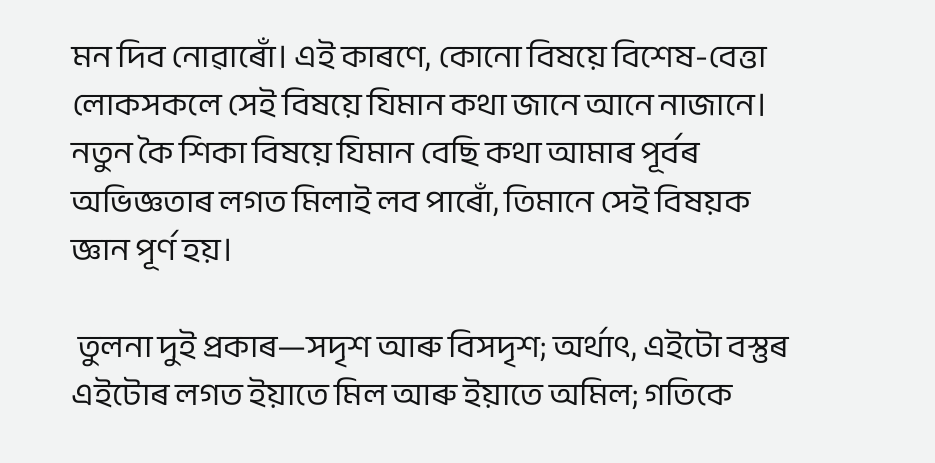মন দিব নোৱাৰোঁ। এই কাৰণে, কোনো বিষয়ে বিশেষ-বেত্তা লোকসকলে সেই বিষয়ে যিমান কথা জানে আনে নাজানে। নতুন কৈ শিকা বিষয়ে যিমান বেছি কথা আমাৰ পূৰ্বৰ অভিজ্ঞতাৰ লগত মিলাই লব পাৰোঁ, তিমানে সেই বিষয়ক জ্ঞান পূৰ্ণ হয়।

 তুলনা দুই প্ৰকাৰ—সদৃশ আৰু বিসদৃশ; অৰ্থাৎ, এইটো বস্তুৰ এইটোৰ লগত ইয়াতে মিল আৰু ইয়াতে অমিল; গতিকে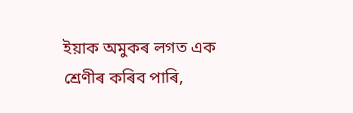ইয়াক অমুকৰ লগত এক শ্ৰেণীৰ কৰিব পাৰি,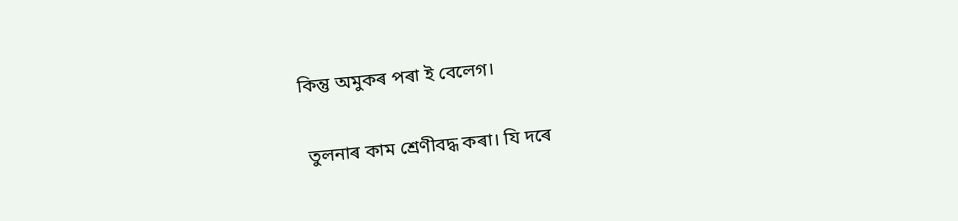কিন্তু অমুকৰ পৰা ই বেলেগ।

 তুলনাৰ কাম শ্ৰেণীবদ্ধ কৰা। যি দৰে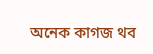অনেক কাগজ থব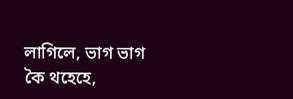লাগিলে, ভাগ ভাগ কৈ থহেহে,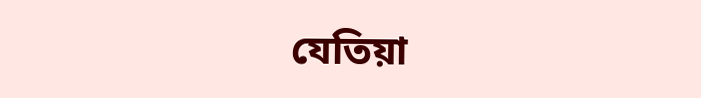যেতিয়া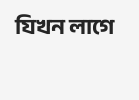যিখন লাগে